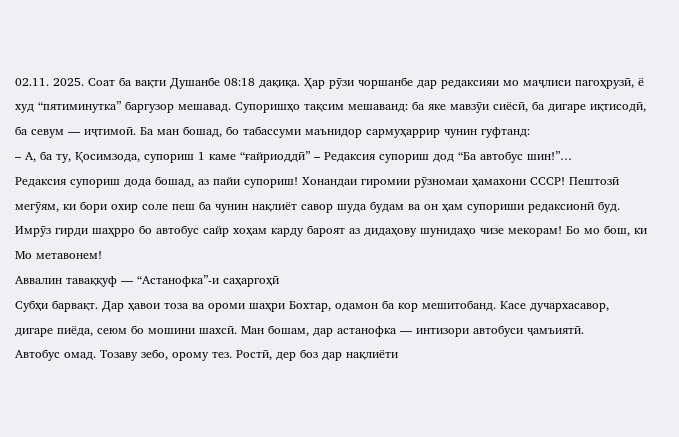02.11. 2025. Соат ба вақти Душанбе 08:18 дақиқа. Ҳар рӯзи чоршанбе дар редаксияи мо маҷлиси пагоҳрузӣ, ё худ “пятиминутка” баргузор мешавад. Супоришҳо тақсим мешаванд: ба яке мавзӯи сиёсӣ, ба дигаре иқтисодӣ, ба севум — иҷтимоӣ. Ба ман бошад, бо табассуми маънидор сармуҳаррир чунин гуфтанд:
– А, ба ту, Қосимзода, супориш 1 каме “ғайриоддӣ” – Редаксия супориш дод “Ба автобус шин!”…
Редаксия супориш дода бошад, аз пайи супориш! Хонандаи гиромии рӯзномаи ҳамахони СССР! Пештозӣ мегӯям, ки бори охир соле пеш ба чунин нақлиёт савор шуда будам ва он ҳам супориши редаксионӣ буд. Имрӯз гирди шаҳрро бо автобус сайр хоҳам карду бароят аз дидаҳову шунидаҳо чизе мекорам! Бо мо бош, ки Мо метавонем!
Аввалин таваққуф — “Астанофка”-и саҳаргоҳӣ
Субҳи барвақт. Дар ҳавои тоза ва ороми шаҳри Бохтар, одамон ба кор мешитобанд. Касе дучархасавор, дигаре пиёда, сеюм бо мошини шахсӣ. Ман бошам, дар астанофка — интизори автобуси ҷамъиятӣ.
Автобус омад. Тозаву зебо, орому тез. Ростӣ, дер боз дар нақлиёти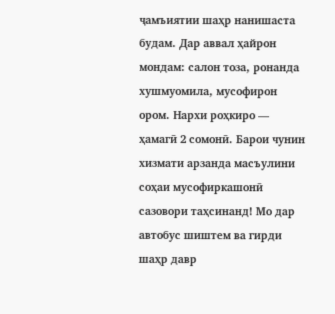ҷамъиятии шаҳр нанишаста будам. Дар аввал ҳайрон мондам: салон тоза, ронанда хушмуомила, мусофирон ором. Нархи роҳкиро — ҳамагӣ 2 сомонӣ. Барои чунин хизмати арзанда масъулини соҳаи мусофиркашонӣ сазовори таҳсинанд! Мо дар автобус шиштем ва гирди шаҳр давр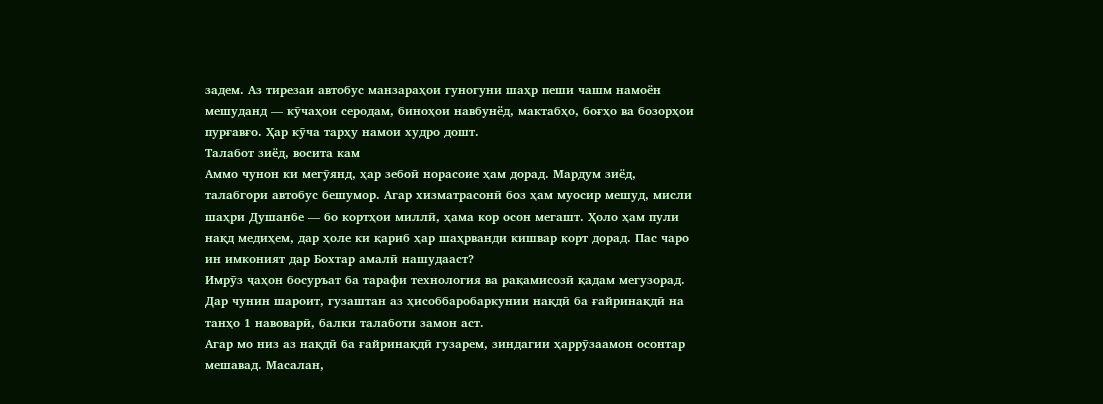задем. Аз тирезаи автобус манзараҳои гуногуни шаҳр пеши чашм намоён мешуданд — кӯчаҳои серодам, биноҳои навбунёд, мактабҳо, боғҳо ва бозорҳои пурғавғо. Ҳар кӯча тарҳу намои худро дошт.
Талабот зиёд, восита кам
Аммо чунон ки мегӯянд, ҳар зебоӣ норасоие ҳам дорад. Мардум зиёд, талабгори автобус бешумор. Агар хизматрасонӣ боз ҳам муосир мешуд, мисли шаҳри Душанбе — бо кортҳои миллӣ, ҳама кор осон мегашт. Ҳоло ҳам пули нақд медиҳем, дар ҳоле ки қариб ҳар шаҳрванди кишвар корт дорад. Пас чаро ин имконият дар Бохтар амалӣ нашудааст?
Имрӯз ҷаҳон босуръат ба тарафи технология ва рақамисозӣ қадам мегузорад. Дар чунин шароит, гузаштан аз ҳисоббаробаркунии нақдӣ ба ғайринақдӣ на танҳо 1 навоварӣ, балки талаботи замон аст.
Агар мо низ аз нақдӣ ба ғайринақдӣ гузарем, зиндагии ҳаррӯзаамон осонтар мешавад. Масалан,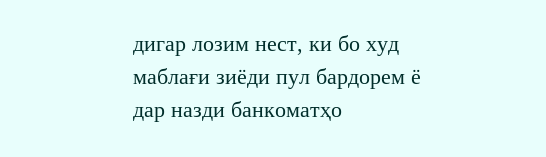дигар лозим нест, ки бо худ маблағи зиёди пул бардорем ё дар назди банкоматҳо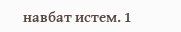навбат истем. 1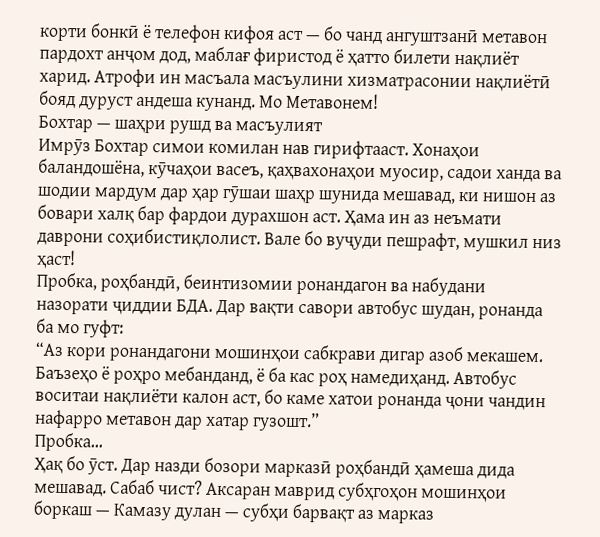корти бонкӣ ё телефон кифоя аст — бо чанд ангуштзанӣ метавон пардохт анҷом дод, маблағ фиристод ё ҳатто билети нақлиёт харид. Атрофи ин масъала масъулини хизматрасонии нақлиётӣ бояд дуруст андеша кунанд. Мо Метавонем!
Бохтар — шаҳри рушд ва масъулият
Имрӯз Бохтар симои комилан нав гирифтааст. Хонаҳои баландошёна, кӯчаҳои васеъ, қаҳвахонаҳои муосир, садои ханда ва шодии мардум дар ҳар гӯшаи шаҳр шунида мешавад, ки нишон аз бовари халқ бар фардои дурахшон аст. Ҳама ин аз неъмати даврони соҳибистиқлолист. Вале бо вуҷуди пешрафт, мушкил низ ҳаст!
Пробка, роҳбандӣ, беинтизомии ронандагон ва набудани назорати ҷиддии БДА. Дар вақти савори автобус шудан, ронанда ба мо гуфт:
“Аз кори ронандагони мошинҳои сабкрави дигар азоб мекашем. Баъзеҳо ё роҳро мебанданд, ё ба кас роҳ намедиҳанд. Автобус воситаи нақлиёти калон аст, бо каме хатои ронанда ҷони чандин нафарро метавон дар хатар гузошт.”
Пробка…
Ҳақ бо ӯст. Дар назди бозори марказӣ роҳбандӣ ҳамеша дида мешавад. Сабаб чист? Аксаран маврид субҳгоҳон мошинҳои боркаш — Камазу дулан — субҳи барвақт аз марказ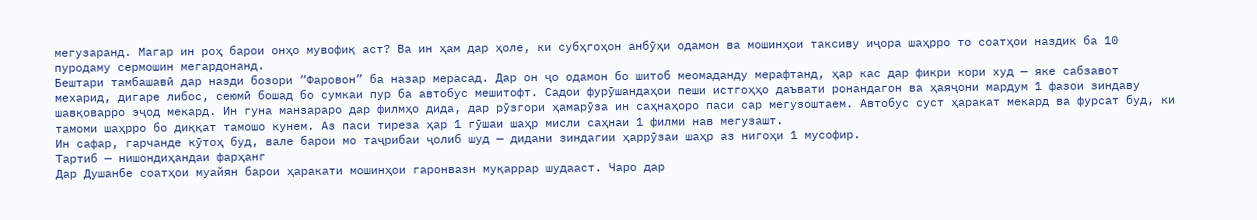мегузаранд. Магар ин роҳ барои онҳо мувофиқ аст? Ва ин ҳам дар ҳоле, ки субҳгоҳон анбӯҳи одамон ва мошинҳои таксиву иҷора шаҳрро то соатҳои наздик ба 10 пуродаму сермошин мегардонанд.
Бештари тамбашавӣ дар назди бозори “Фаровон” ба назар мерасад. Дар он ҷо одамон бо шитоб меомаданду мерафтанд, ҳар кас дар фикри кори худ — яке сабзавот мехарид, дигаре либос, сеюмӣ бошад бо сумкаи пур ба автобус мешитофт. Садои фурӯшандаҳои пеши истгоҳҳо даъвати ронандагон ва ҳаяҷони мардум 1 фазои зиндаву шавқоварро эҷод мекард. Ин гуна манзараро дар филмҳо дида, дар рӯзгори ҳамарӯза ин саҳнаҳоро паси сар мегузоштаем. Автобус суст ҳаракат мекард ва фурсат буд, ки тамоми шаҳрро бо диққат тамошо кунем. Аз паси тиреза ҳар 1 гӯшаи шаҳр мисли саҳнаи 1 филми нав мегузашт.
Ин сафар, гарчанде кӯтоҳ буд, вале барои мо таҷрибаи ҷолиб шуд — дидани зиндагии ҳаррӯзаи шаҳр аз нигоҳи 1 мусофир.
Тартиб — нишондиҳандаи фарҳанг
Дар Душанбе соатҳои муайян барои ҳаракати мошинҳои гаронвазн муқаррар шудааст. Чаро дар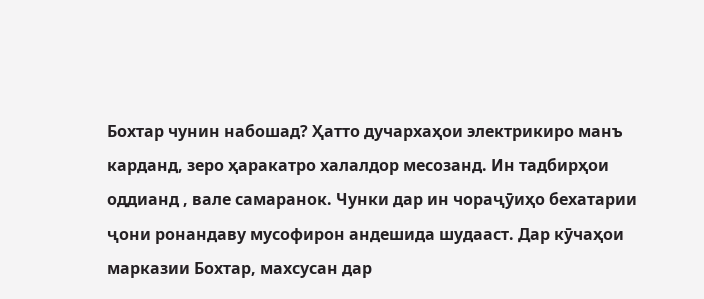Бохтар чунин набошад? Ҳатто дучархаҳои электрикиро манъ карданд, зеро ҳаракатро халалдор месозанд. Ин тадбирҳои оддианд , вале самаранок. Чунки дар ин чораҷӯиҳо бехатарии ҷони ронандаву мусофирон андешида шудааст. Дар кӯчаҳои марказии Бохтар, махсусан дар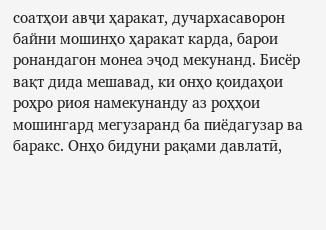соатҳои авҷи ҳаракат, дучархасаворон байни мошинҳо ҳаракат карда, барои ронандагон монеа эҷод мекунанд. Бисёр вақт дида мешавад, ки онҳо қоидаҳои роҳро риоя намекунанду аз роҳҳои мошингард мегузаранд ба пиёдагузар ва баракс. Онҳо бидуни рақами давлатӣ,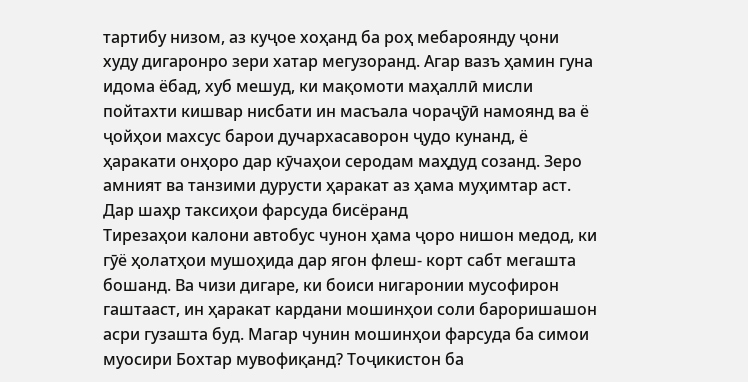тартибу низом, аз куҷое хоҳанд ба роҳ мебароянду ҷони худу дигаронро зери хатар мегузоранд. Агар вазъ ҳамин гуна идома ёбад, хуб мешуд, ки мақомоти маҳаллӣ мисли пойтахти кишвар нисбати ин масъала чораҷӯӣ намоянд ва ё ҷойҳои махсус барои дучархасаворон ҷудо кунанд, ё ҳаракати онҳоро дар кӯчаҳои серодам маҳдуд созанд. Зеро амният ва танзими дурусти ҳаракат аз ҳама муҳимтар аст.
Дар шаҳр таксиҳои фарсуда бисёранд
Тирезаҳои калони автобус чунон ҳама ҷоро нишон медод, ки гӯё ҳолатҳои мушоҳида дар ягон флеш- корт сабт мегашта бошанд. Ва чизи дигаре, ки боиси нигаронии мусофирон гаштааст, ин ҳаракат кардани мошинҳои соли бароришашон асри гузашта буд. Магар чунин мошинҳои фарсуда ба симои муосири Бохтар мувофиқанд? Тоҷикистон ба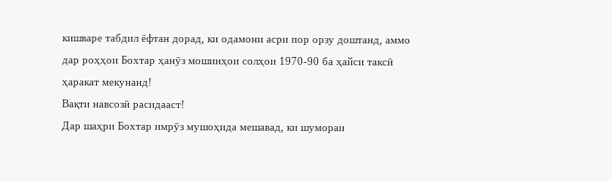кишваре табдил ёфтан дорад, ки одамони асри пор орзу доштанд, аммо дар роҳҳои Бохтар ҳанӯз мошинҳои солҳои 1970-90 ба ҳайси таксӣ ҳаракат мекунанд!
Вақти навсозӣ расидааст!
Дар шаҳри Бохтар имрӯз мушоҳида мешавад, ки шумораи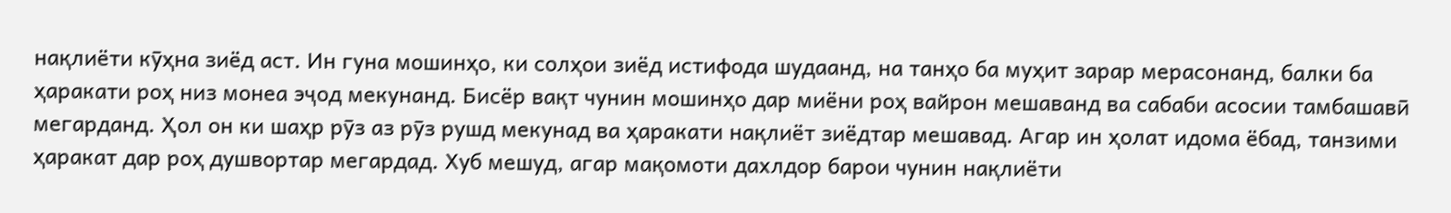нақлиёти кӯҳна зиёд аст. Ин гуна мошинҳо, ки солҳои зиёд истифода шудаанд, на танҳо ба муҳит зарар мерасонанд, балки ба ҳаракати роҳ низ монеа эҷод мекунанд. Бисёр вақт чунин мошинҳо дар миёни роҳ вайрон мешаванд ва сабаби асосии тамбашавӣ мегарданд. Ҳол он ки шаҳр рӯз аз рӯз рушд мекунад ва ҳаракати нақлиёт зиёдтар мешавад. Агар ин ҳолат идома ёбад, танзими ҳаракат дар роҳ душвортар мегардад. Хуб мешуд, агар мақомоти дахлдор барои чунин нақлиёти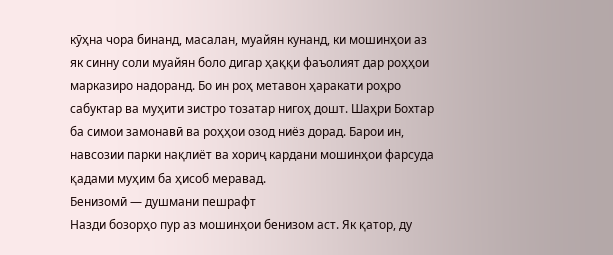кӯҳна чора бинанд, масалан, муайян кунанд, ки мошинҳои аз як синну соли муайян боло дигар ҳаққи фаъолият дар роҳҳои марказиро надоранд. Бо ин роҳ метавон ҳаракати роҳро сабуктар ва муҳити зистро тозатар нигоҳ дошт. Шаҳри Бохтар ба симои замонавӣ ва роҳҳои озод ниёз дорад. Барои ин, навсозии парки нақлиёт ва хориҷ кардани мошинҳои фарсуда қадами муҳим ба ҳисоб меравад.
Бенизомӣ — душмани пешрафт
Назди бозорҳо пур аз мошинҳои бенизом аст. Як қатор, ду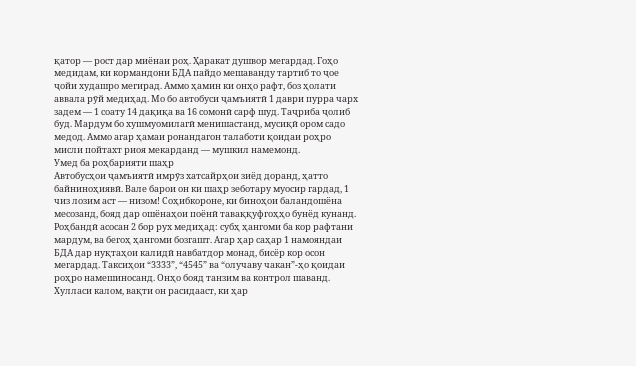қатор — рост дар миёнаи роҳ. Ҳаракат душвор мегардад. Гоҳо медидам, ки кормандони БДА пайдо мешаванду тартиб то ҷое ҷойи худашро мегирад. Аммо ҳамин ки онҳо рафт, боз ҳолати аввала рӯй медиҳад. Мо бо автобуси ҷамъиятӣ 1 даври пурра чарх задем — 1 соату 14 дақиқа ва 16 сомонӣ сарф шуд. Таҷриба ҷолиб буд. Мардум бо хушмуомилагӣ менишастанд, мусиқӣ ором садо медод. Аммо агар ҳамаи ронандагон талаботи қоидаи роҳро мисли пойтахт риоя мекарданд — мушкил намемонд.
Умед ба роҳбарияти шаҳр
Автобусҳои ҷамъиятӣ имрӯз хатсайрҳои зиёд доранд, ҳатто байниноҳиявӣ. Вале барои он ки шаҳр зеботару муосир гардад, 1 чиз лозим аст — низом! Соҳибкороне, ки биноҳои баландошёна месозанд, бояд дар ошёнаҳои поёнӣ таваққуфгоҳҳо бунёд кунанд. Роҳбандӣ асосан 2 бор рух медиҳад: субҳ ҳангоми ба кор рафтани мардум, ва бегоҳ ҳангоми бозгашт. Агар ҳар саҳар 1 намояндаи БДА дар нуқтаҳои калидӣ навбатдор монад, бисёр кор осон мегардад. Таксиҳои “3333”, “4545” ва “олучаву чакан”-ҳо қоидаи роҳро намешиносанд. Онҳо бояд танзим ва контрол шаванд.
Хулласи калом, вақти он расидааст, ки ҳар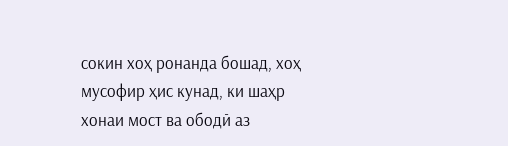сокин хоҳ ронанда бошад, хоҳ мусофир ҳис кунад, ки шаҳр хонаи мост ва ободӣ аз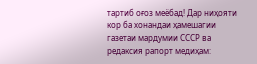тартиб оғоз меёбад! Дар ниҳояти кор ба хонандаи ҳамешагии газетаи мардумии СССР ва редаксия рапорт медиҳам: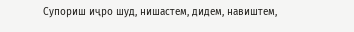Супориш иҷро шуд, нишастем, дидем, навиштем,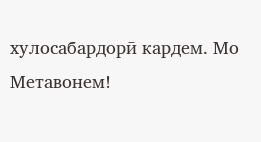хулосабардорӣ кардем. Мо Метавонем!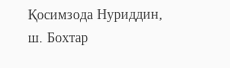Қосимзода Нуриддин,
ш. Бохтар